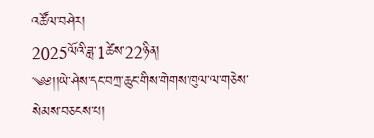འཚོལ་བཤེར།
2025ལོའི་ཟླ་1ཚེས་22ཉིན།
༄༅།།ཡེ་ཤེས་དང་བཀྲ་ཆུང་གིས་གེགས་ཁུལ་ལ་གཅེས་སེམས་བཅངས་པ།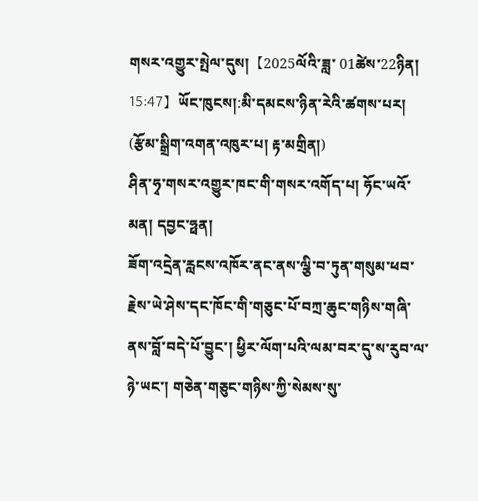གསར་འགྱུར་སྤེལ་དུས།  【2025ལོའི་ཟླ་ 01ཚེས་22ཉིན། 15:47】  ཡོང་ཁུངས།:མི་དམངས་ཉིན་རེའི་ཚགས་པར། (རྩོམ་སྒྲིག་འགན་འཁུར་པ། རྟ་མགྲིན།)
ཤིན་ཧྭ་གསར་འགྱུར་ཁང་གི་གསར་འགོད་པ། ཧོང་ཡའོ་མན། དབྱང་ཧྥན།
ཟོག་འདྲེན་རླངས་འཁོར་ནང་ནས་ལྕི་བ་ཏུན་གསུམ་ཕབ་རྗེས་ཡེ་ཤེས་དང་ཁོང་གི་གཅུང་པོ་བཀྲ་ཆུང་གཉིས་གཞི་ནས་བློ་བདེ་པོ་བྱུང་། ཕྱིར་ལོག་པའི་ལམ་བར་དུ་ས་རུབ་ལ་ཉེ་ཡང་། གཅེན་གཅུང་གཉིས་ཀྱི་སེམས་སུ་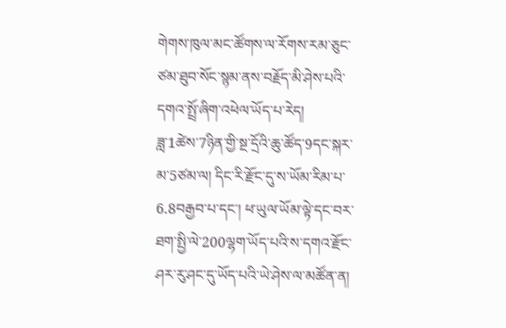གེགས་ཁུལ་མང་ཚོགས་ལ་རོགས་རམ་ཅུང་ཙམ་ཐུབ་སོང་སྙམ་ནས་བརྗོད་མི་ཤེས་པའི་དགའ་སྤྲོ་ཞིག་འཕེལ་ཡོད་པ་རེད།
ཟླ་1ཚེས་7ཉིན་གྱི་སྔ་དྲོའི་ཆུ་ཚོད་9དང་སྐར་མ་5ཙམ་ལ། དིང་རི་རྫོང་དུ་ས་ཡོམ་རིམ་པ་6.8བརྒྱབ་པ་དང་། ཕ་ཡུལ་ཡོམ་ལྟེ་དང་བར་ཐག་སྤྱི་ལེ་200ལྷག་ཡོད་པའི་ས་དགའ་རྫོང་ཤར་རུ་ཤང་དུ་ཡོད་པའི་ཡེ་ཤེས་ལ་མཚོན་ན།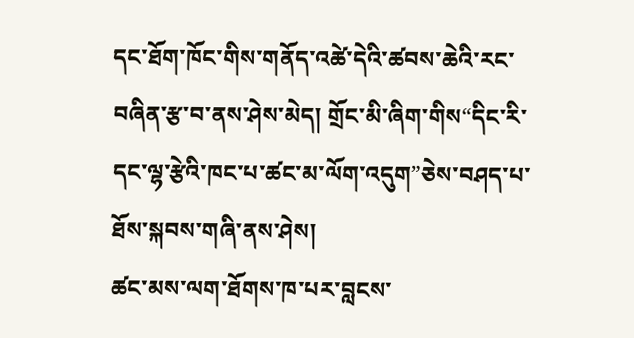དང་ཐོག་ཁོང་གིས་གནོད་འཚེ་དེའི་ཚབས་ཆེའི་རང་བཞིན་རྩ་བ་ནས་ཤེས་མེད། གྲོང་མི་ཞིག་གིས“དིང་རི་དང་ལྷ་རྩེའི་ཁང་པ་ཚང་མ་ལོག་འདུག”ཅེས་བཤད་པ་ཐོས་སྐབས་གཞི་ནས་ཤེས།
ཚང་མས་ལག་ཐོགས་ཁ་པར་བླངས་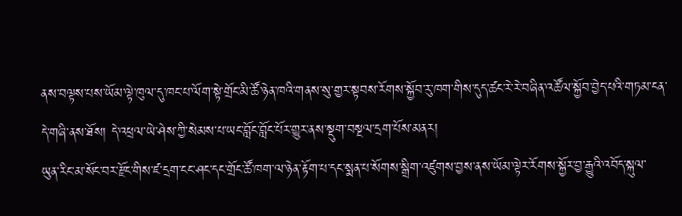ནས་བལྟས་པས་ཡོམ་ལྟེ་ཁུལ་དུ་ཁང་པ་ལོག་སྟེ་གྲོང་མི་ཚོ་ཉེན་ཁའི་གནས་སུ་གྱར་སྟབས་རོགས་སྐྱོབ་རུ་ཁག་གིས་དུད་ཚང་རེ་རེ་བཞིན་འཚོལ་སྐྱོབ་བྱེད་པའི་གཏམ་ངན་དེ་གཞི་ནས་ཐོས། དེ་འཕྲལ་ཡེ་ཤེས་ཀྱི་སེམས་པ་ཡང་བློང་བློང་པོར་གྱུར་ནས་སྡུག་བསྔལ་དྲག་པོས་མནར།
ཡུན་རིང་མ་སོང་བར་རྫོང་གིས་ཛ་དྲག་ངང་ཤང་དང་གྲོང་ཚོ་ཁག་ལ་ཉེན་རྟོག་པ་དང་སྨན་པ་སོགས་སྒྲིག་འཛུགས་བྱས་ནས་ཡོམ་ལྟེར་རོགས་སྐྱོར་བྱ་རྒྱུའི་འབོད་སྐུལ་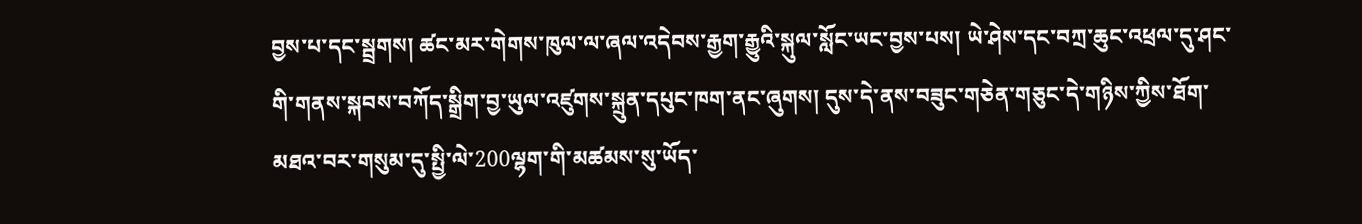བྱས་པ་དང་སྦྲགས། ཚང་མར་གེགས་ཁུལ་ལ་ཞལ་འདེབས་རྒྱག་རྒྱུའི་སྐུལ་སློང་ཡང་བྱས་པས། ཡེ་ཤེས་དང་བཀྲ་ཆུང་འཕྲལ་དུ་ཤང་གི་གནས་སྐབས་བཀོད་སྒྲིག་བྱ་ཡུལ་འཛུགས་སྐྲུན་དཔུང་ཁག་ནང་ཞུགས། དུས་དེ་ནས་བཟུང་གཅེན་གཅུང་དེ་གཉིས་ཀྱིས་ཐོག་མཐའ་བར་གསུམ་དུ་སྤྱི་ལེ་200ལྷག་གི་མཚམས་སུ་ཡོད་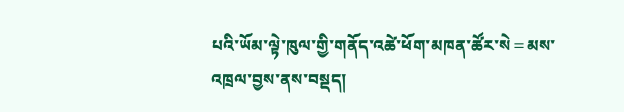པའི་ཡོམ་ལྟེ་ཁུལ་གྱི་གནོད་འཚེ་ཕོག་མཁན་ཚོར་སེ〓མས་འཁྲལ་བྱས་ནས་བསྡད།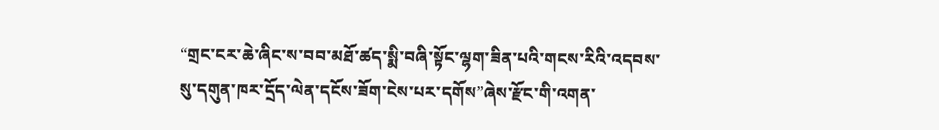“གྲང་ངར་ཆེ་ཞིང་ས་བབ་མཐོ་ཚད་སྨི་བཞི་སྟོང་ལྷག་ཟིན་པའི་གངས་རིའི་འདབས་སུ་དགུན་ཁར་དྲོད་ལེན་དངོས་ཟོག་ངེས་པར་དགོས”ཞེས་རྫོང་གི་འགན་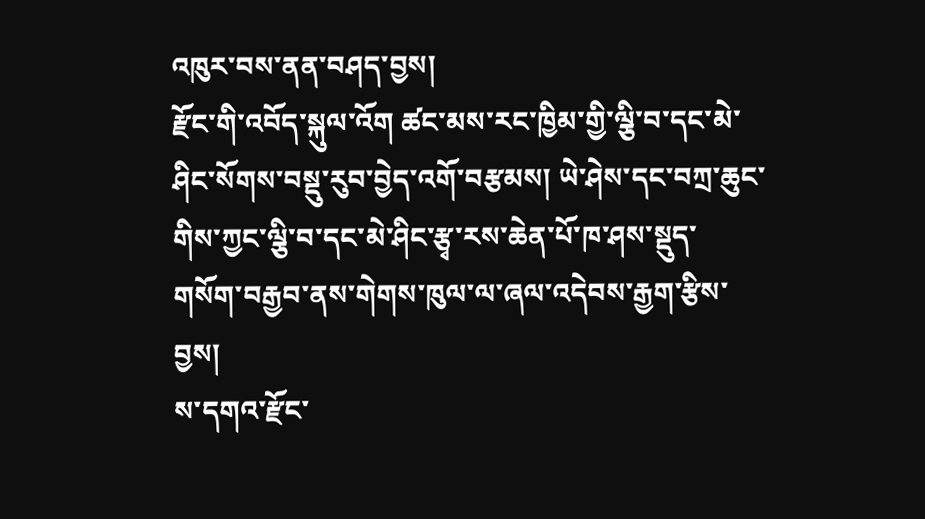འཁུར་བས་ནན་བཤད་བྱས།
རྫོང་གི་འབོད་སྐུལ་འོག ཚང་མས་རང་ཁྱིམ་གྱི་ལྕི་བ་དང་མེ་ཤིང་སོགས་བསྡུ་རུབ་བྱེད་འགོ་བརྩམས། ཡེ་ཤེས་དང་བཀྲ་ཆུང་གིས་ཀྱང་ལྕི་བ་དང་མེ་ཤིང་རྩྭ་རས་ཆེན་པོ་ཁ་ཤས་སྡུད་གསོག་བརྒྱབ་ནས་གེགས་ཁུལ་ལ་ཞལ་འདེབས་རྒྱག་རྩིས་བྱས།
ས་དགའ་རྫོང་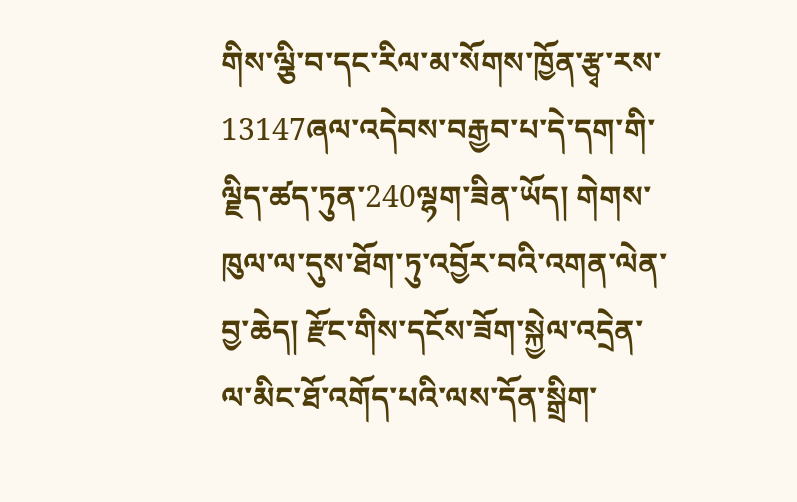གིས་ལྕི་བ་དང་རིལ་མ་སོགས་ཁྱོན་རྩྭ་རས་13147ཞལ་འདེབས་བརྒྱབ་པ་དེ་དག་གི་ལྗིད་ཚད་ཏུན་240ལྷག་ཟིན་ཡོད། གེགས་ཁུལ་ལ་དུས་ཐོག་ཏུ་འབྱོར་བའི་འགན་ལེན་བྱ་ཆེད། རྫོང་གིས་དངོས་ཟོག་སྐྱེལ་འདྲེན་ལ་མིང་ཐོ་འགོད་པའི་ལས་དོན་སྒྲིག་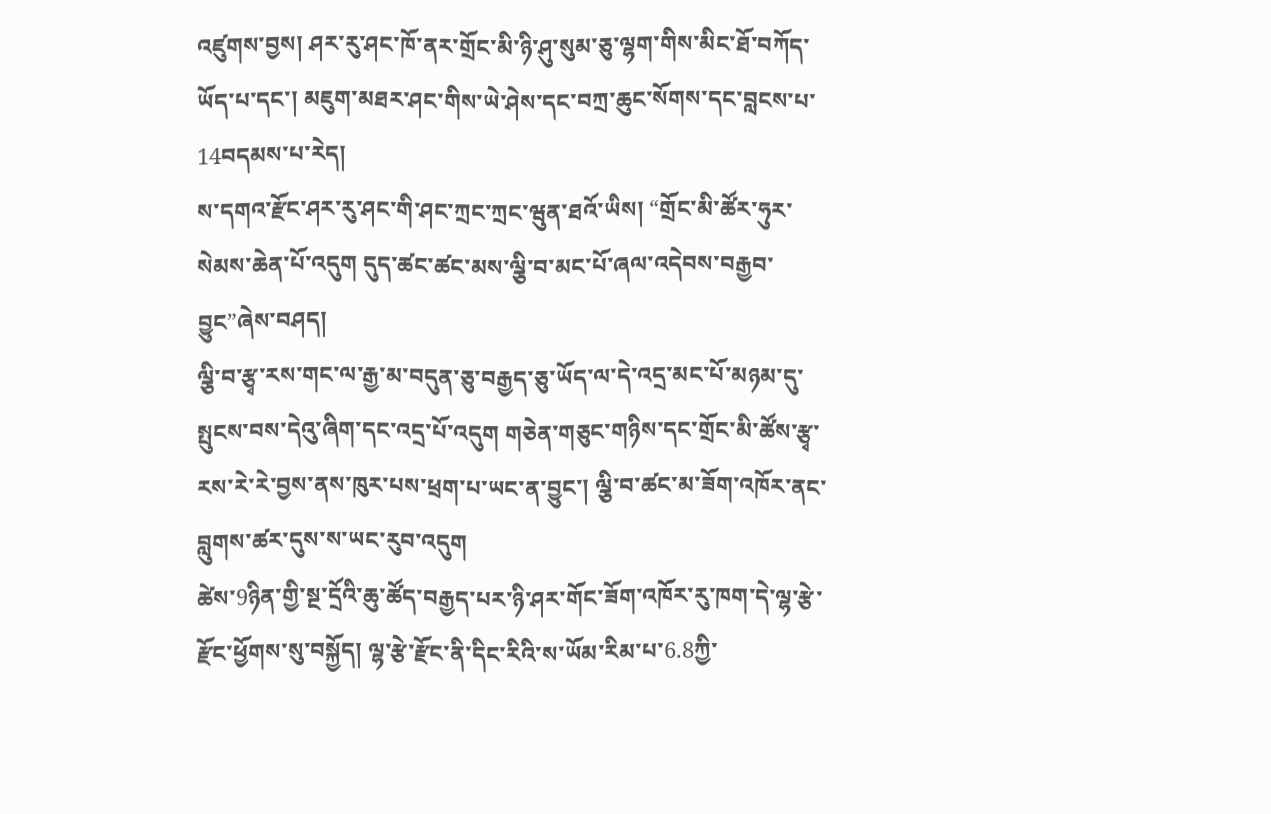འཛུགས་བྱས། ཤར་རུ་ཤང་ཁོ་ནར་གྲོང་མི་ཉི་ཤུ་སུམ་ཅུ་ལྷག་གིས་མིང་ཐོ་བཀོད་ཡོད་པ་དང་། མཇུག་མཐར་ཤང་གིས་ཡེ་ཤེས་དང་བཀྲ་ཆུང་སོགས་དང་བླངས་པ་14བདམས་པ་རེད།
ས་དགའ་རྫོང་ཤར་རུ་ཤང་གི་ཤང་ཀྲང་ཀྲང་ཝུན་ཐའོ་ཡིས། “གྲོང་མི་ཚོར་ཧུར་སེམས་ཆེན་པོ་འདུག དུད་ཚང་ཚང་མས་ལྕི་བ་མང་པོ་ཞལ་འདེབས་བརྒྱབ་བྱུང”ཞེས་བཤད།
ལྕི་བ་རྩྭ་རས་གང་ལ་རྒྱ་མ་བདུན་ཅུ་བརྒྱད་ཅུ་ཡོད་ལ་དེ་འདྲ་མང་པོ་མཉམ་དུ་སྤུངས་བས་དེའུ་ཞིག་དང་འདྲ་པོ་འདུག གཅེན་གཅུང་གཉིས་དང་གྲོང་མི་ཚོས་རྩྭ་རས་རེ་རེ་བྱས་ནས་ཁུར་པས་ཕྲག་པ་ཡང་ན་བྱུང་། ལྕི་བ་ཚང་མ་ཟོག་འཁོར་ནང་བླུགས་ཚར་དུས་ས་ཡང་རུབ་འདུག
ཚེས་9ཉིན་གྱི་སྔ་དྲོའི་ཆུ་ཚོད་བརྒྱད་པར་ཉི་ཤར་གོང་ཟོག་འཁོར་རུ་ཁག་དེ་ལྷ་རྩེ་རྫོང་ཕྱོགས་སུ་བསྐྱོད། ལྷ་རྩེ་རྫོང་ནི་དིང་རིའི་ས་ཡོམ་རིམ་པ་6.8ཀྱི་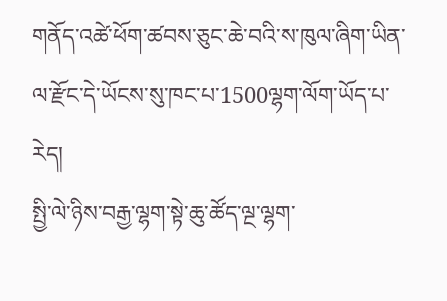གནོད་འཚེ་ཕོག་ཚབས་ཅུང་ཆེ་བའི་ས་ཁུལ་ཞིག་ཡིན་ལ་རྫོང་དེ་ཡོངས་སུ་ཁང་པ་1500ལྷག་ལོག་ཡོད་པ་རེད།
སྤྱི་ལེ་ཉིས་བརྒྱ་ལྷག་སྟེ་ཆུ་ཚོད་ལྔ་ལྷག་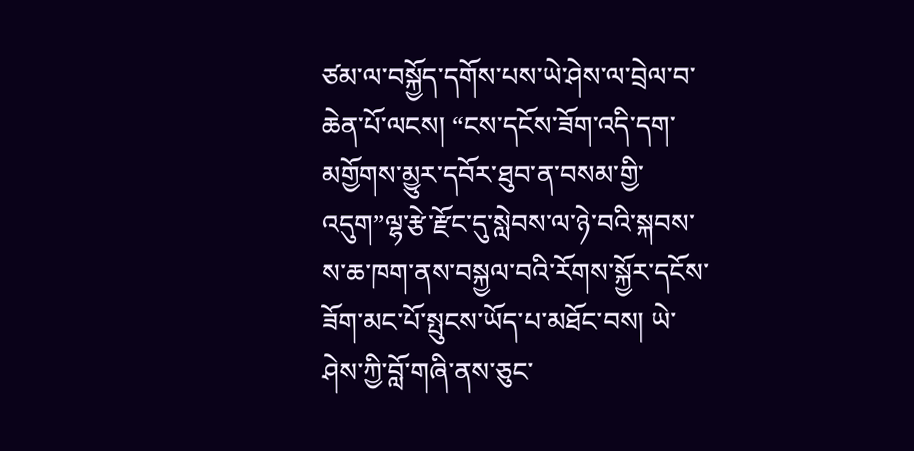ཙམ་ལ་བསྐྱོད་དགོས་པས་ཡེ་ཤེས་ལ་བྲེལ་བ་ཆེན་པོ་ལངས། “ངས་དངོས་ཟོག་འདི་དག་མགྱོགས་མྱུར་དབོར་ཐུབ་ན་བསམ་གྱི་འདུག”ལྷ་རྩེ་རྫོང་དུ་སླེབས་ལ་ཉེ་བའི་སྐབས་ས་ཆ་ཁག་ནས་བསྐྱལ་བའི་རོགས་སྐྱོར་དངོས་ཟོག་མང་པོ་སྤུངས་ཡོད་པ་མཐོང་བས། ཡེ་ཤེས་ཀྱི་བློ་གཞི་ནས་ཅུང་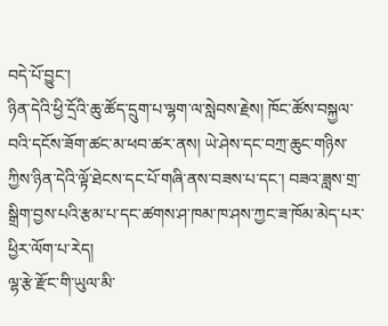བདེ་པོ་བྱུང་།
ཉིན་དེའི་ཕྱི་དྲོའི་ཆུ་ཚོད་དྲུག་པ་ལྷག་ལ་སླེབས་རྗེས། ཁོང་ཚོས་བསྐྱལ་བའི་དངོས་ཟོག་ཚང་མ་ཕབ་ཚར་ནས། ཡེ་ཤེས་དང་བཀྲ་ཆུང་གཉིས་ཀྱིས་ཉིན་དེའི་ལྟོ་ཐེངས་དང་པོ་གཞི་ནས་བཟས་པ་དང་། བཟའ་ཟླས་གྲ་སྒྲིག་བྱས་པའི་རྩམ་པ་དང་ཚགས་ཤ་ཁམ་ཁ་ཤས་ཀྱང་ཟ་ཁོམ་མེད་པར་ཕྱིར་ལོག་པ་རེད།
ལྷ་རྩེ་རྫོང་གི་ཡུལ་མི་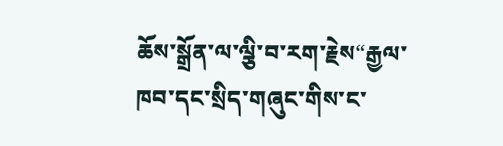ཆོས་སྒྲོན་ལ་ལྕི་བ་རག་རྗེས“རྒྱལ་ཁབ་དང་སྲིད་གཞུང་གིས་ང་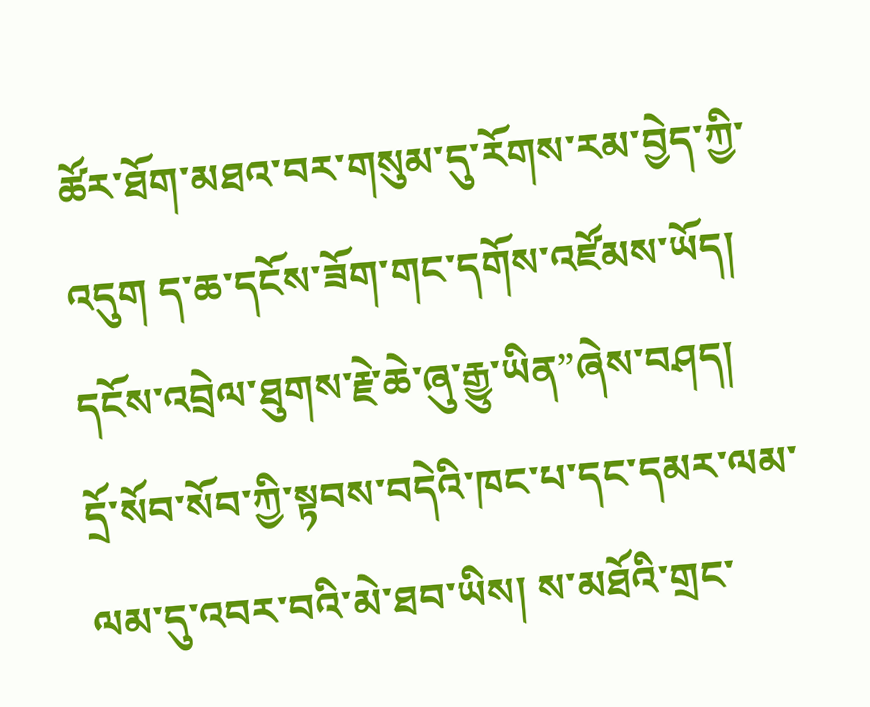ཚོར་ཐོག་མཐའ་བར་གསུམ་དུ་རོགས་རམ་བྱེད་ཀྱི་འདུག ད་ཆ་དངོས་ཟོག་གང་དགོས་འཛོམས་ཡོད། དངོས་འབྲེལ་ཐུགས་རྗེ་ཆེ་ཞུ་རྒྱུ་ཡིན”ཞེས་བཤད།
དྲོ་སོབ་སོབ་ཀྱི་སྟབས་བདེའི་ཁང་པ་དང་དམར་ལམ་ལམ་དུ་འབར་བའི་མེ་ཐབ་ཡིས། ས་མཐོའི་གྲང་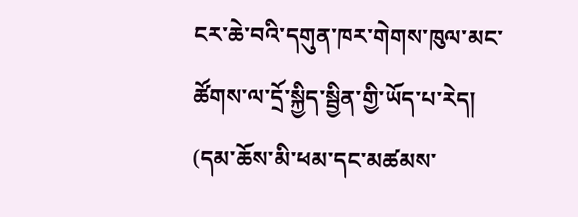ངར་ཆེ་བའི་དགུན་ཁར་གེགས་ཁུལ་མང་ཚོགས་ལ་དྲོ་སྐྱིད་སྦྱིན་གྱི་ཡོད་པ་རེད།
(དམ་ཆོས་མི་ཕམ་དང་མཚམས་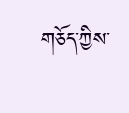གཅོད་ཀྱིས་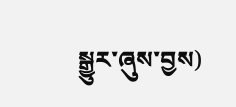སྒྱུར་ཞུས་བྱས)